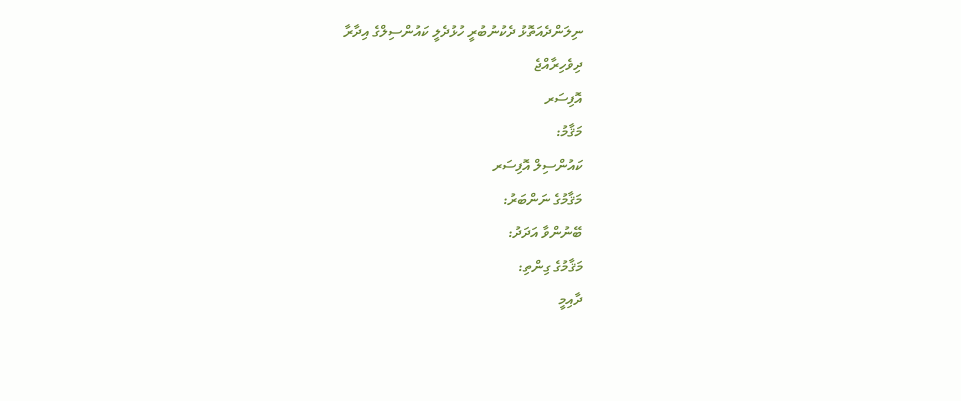ނިލަންދެއަތޮޅު ދެކުނުބުރީ ހުޅުދެލީ ކައުންސިލްގެ އިދާރާ
ދިވެހިރާއްޖެ
އޮފިސަރ
މަޤާމު:
ކައުންސިލް އޮފިސަރ
މަޤާމުގެ ނަންބަރު:
ބޭނުންވާ އަދަދު:
މަޤާމުގެ ގިންތި:
ދާއިމީ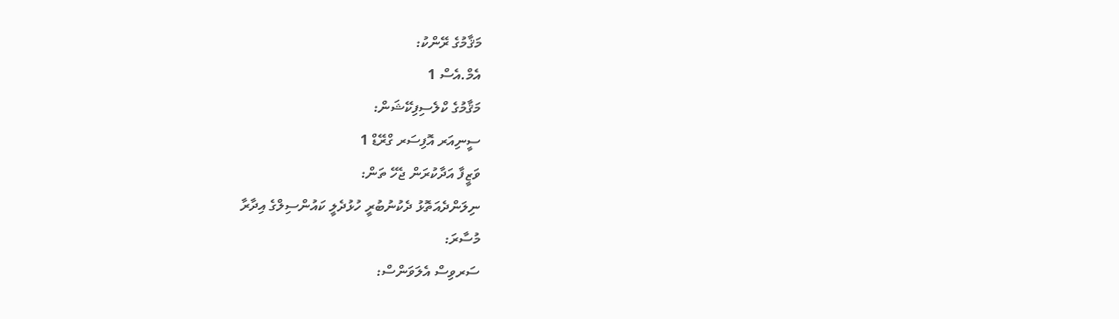މަޤާމުގެ ރޭންކު:
އެމް.އެސް 1
މަޤާމުގެ ކްލެސިފިކޭޝަން:
ސީނިއަރ އޮފިސަރ ގްރޭޑް 1
ވަޒީފާ އަދާކުރަން ޖެހޭ ތަން:
ނިލަންދެއަތޮޅު ދެކުނުބުރީ ހުޅުދެލީ ކައުންސިލްގެ އިދާރާ
މުސާރަ:
ސަރވިސް އެލަވަންސް: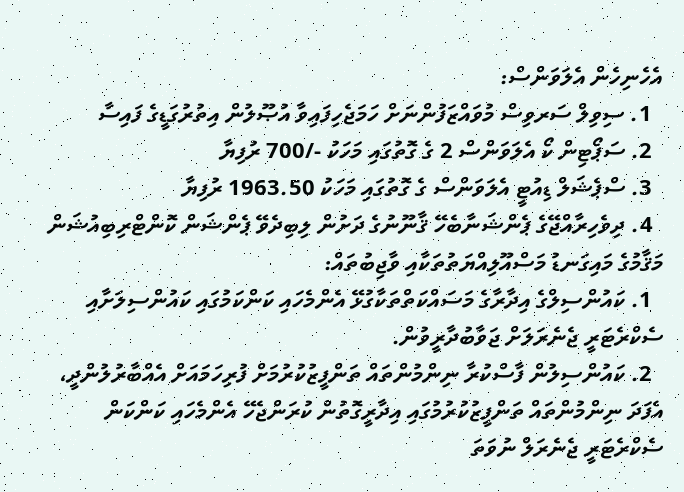އެހެނިހެން އެލަވަންސް:
  1. ސިވިލް ސަރވިސް މުވައްޒަފުންނަށް ހަމަޖެހިފައިވާ އުޞޫލުން އިތުރުގަޑީގެ ފައިސާ
  2. ސަޕޯޓިން ކޯ އެލަވަންސް 2 ގެ ގޮތުގައި މަހަކު -/700 ރުފިޔާ
  3. ސްޕެޝަލް ޑިއުޓީ އެލަވަންސް ގެ ގޮތުގައި މަހަކު 1963.50 ރުފިޔާ
  4. ދިވެހިރާއްޖޭގެ ޕެންޝަނާބެހޭ ޤާނޫނުގެ ދަށުން ލިބިދެވޭ ޕެންޝަން ކޮންޓްރިބިއުޝަން
މަޤާމުގެ މައިގަނޑު މަސްއޫލިއްޔަތުތަކާއި ވާޖިބުތައް:
  1. ކައުންސިލްގެ އިދާރާގެ މަސައްކަތްތަކާގުޅޭ އެންމެހައި ކަންކަމުގައި ކައުންސިލަށާއި ސެކްރެޓަރީ ޖެނެރަލަށް ޖަވާބުދާރީވުން.
  2. ކައުންސިލުން ފާސްކުރާ ނިންމުންތައް ތަންފީޒުކުރުމަށް ފުރިހަމައަށް އެއްބާރުލުންދީ، އެފަދަ ނިންމުންތައް ތަންފީޒުކުރުމުގައި އިދާރީގޮތުން ކުރަންޖެހޭ އެންމެހައި ކަންކަން ސެކްރެޓަރީ ޖެނެރަލް ނުވަތަ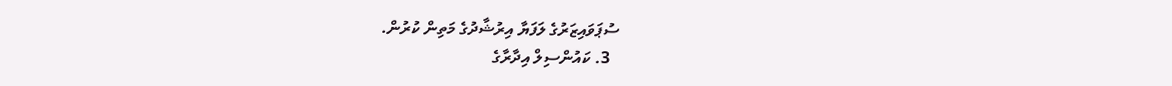ސުޕަވައިޒަރުގެ ލަފަޔާ އިރުޝާދުގެ މަތިން ކުރުން.
  3. ކައުންސިލް އިދާރާގެ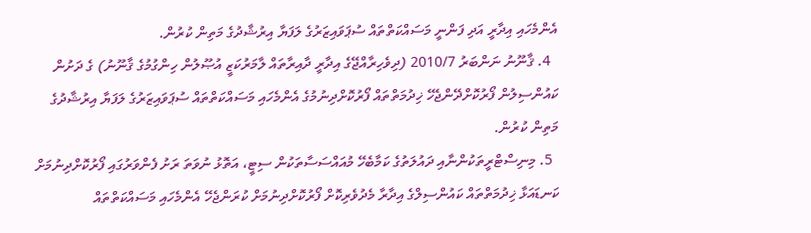އެންމެހައި އިދާރީ އަދި ފަންނީ މަސައްކަތްތައް ސުޕަވައިޒަރުގެ ލަފަޔާ އިރުޝާދުގެ މަތިން ކުރުން.
  4. ޤާނޫނު ނަންބަރު 2010/7 (ދިވެހިރާއްޖޭގެ އިދާރީ ދާއިރާތައް ލާމަރުކަޒީ އުޞޫލުން ހިންގުމުގެ ޤާނޫނު) ގެ ދަށުން ކައުންސިލުން ފޯރުކޮށްދޭންޖެހޭ ޚިދުމަތްތައް ފޯރުކޮށްދިނުމުގެ އެންމެހައި މަސައްކަތްތައް ސުޕަވައިޒަރުގެ ލަފަޔާ އިރުޝާދުގެ މަތިން ކުރުން.
  5. މިނިސްޓްރީތަކުންނާއި ދައުލަތުގެ ކަމާބެހޭ މުއައްސަސާތަކުން ސިޓީ، އަތޮޅު ނުވަތަ ރަށު ފެންވަރުގައި ފޯރުކޮށްދިނުމަށް ކަނޑައަޅާ ޚިދުމަތްތައް ކައުންސިލްގެ އިދާރާ މެދުވެރިކޮށް ފޯރުކޮށްދިނުމަށް ކުރަންޖެހޭ އެންމެހައި މަސައްކަތްތައް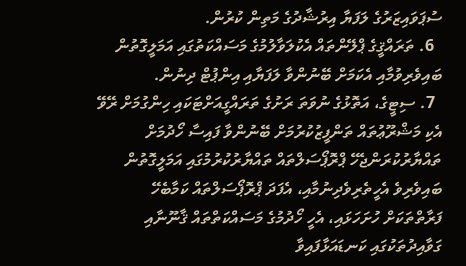ސުޕަވައިޒަރުގެ ލަފަޔާ އިރުޝާދުގެ މަތިން ކުރުން.
  6. ތަރައްޤީގެ ޕްލޭންތައް އެކުލަވާލުމުގެ މަސައްކަތުގައި އަމަލީގޮތުން ބައިވެރިވުމާއި އެކަމަށް ބޭނުންވާ ލަފަޔާއި އިންޕުޓް ދިނުން.
  7. ސިޓީގެ، އަތޮޅުގެ ނުވަތަ ރަށުގެ ތަރައްގީއަށްޓަކައި ހިންގުމަށް ރޭވޭ އެކި މަޝްރޫޢުތައް ތަންފީޒުކުރުމަށް ބޭނުންވާ ފައިސާ ހޯދުމަށް ތައްޔާރުކުރަންޖެހޭ ޕްރޮޕޯސަލްތައް ތައްޔާރުކުރުމުގައި އަމަލީގޮތުން ބައިވެރިވެ އެހީތެރިވެދިނުމާއި، އެފަދަ ޕްރޮޕޯސަލްތައް ކަމާބެހޭ ފަރާތްތަކަށް ހުށަހަޅައި، އެހީ ހޯދުމުގެ މަސައްކަތްތައް ޤާނޫނާއި ގަވާއިދުތަކުގައި ކަނޑައަޅާފައިވާ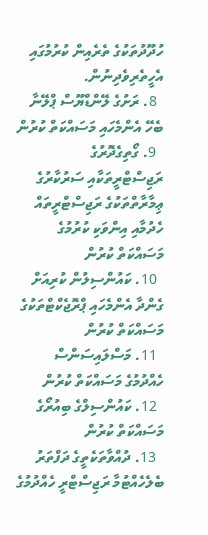ހުދޫދުތަކުގެ ތެރެއިން ކުރުމުގައި އެހީތެރިވެދިނުން.
  8. ރަށުގެ ލޭންޑްޔޫސް ޕްލޭނާ ބެހޭ އެންމެހައި މަސައްކަތް ކުރުން
  9. ގޯތިގެދޮރުގެ ރަޖިސްޓްރީތަކާއި ސަރުކާރުގެ ޢިމާރާތްތަކުގެ ރަޖިސްޓްރީތައް ހެދުމާއި އިންވަކި ކުރުމުގެ މަސައްކަތް ކުރުން
  10. ކައުންސިލުން ކުރިއަށް ގެންދާ އެންމެހައި ޕްރޮޖެކްޓްތަކުގެ މަސައްކަތް ކުރުން
  11. މަސްލައިސަންސް ހެއްދުމުގެ މަސައްކަތް ކުރުން
  12. ކައުންސިލްގެ ބިއުރޯގެ މަސައްކަތް ކުރުން
  13. ދުއްވާތަކެތީގެ ދަފްތަރު ބެލެހެއްޓުމާ ރަޖިސްޓްރީ ހެއްދުމުގެ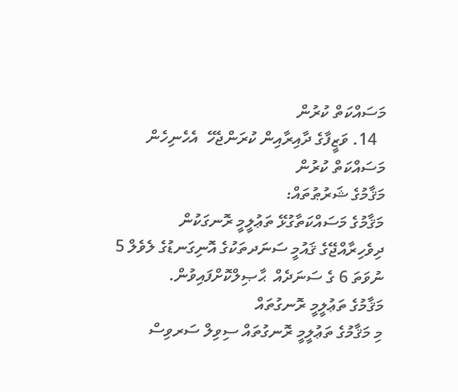މަސައްކަތް ކުރުން
  14. ވަޒީފާގެ ދާއިރާއިން ކުރަންޖެހޭ  އެހެނިހެން މަސައްކަތް ކުރުން
މަޤާމުގެ ޝަރުޠުތައް:
މަޤާމުގެ މަސައްކަތާގުޅޭ ތަޢުލީމީ ރޮނގަކުން ދިވެހިރާއްޖޭގެ ޤައުމީ ސަނަދތަކުގެ އޮނިގަނޑުގެ ލެވެލް 5 ނުވަތަ 6 ގެ ސަނަދެއް  ޙާޞިލްކޮށްފައިވުން.
މަޤާމުގެ ތަޢުލީމީ ރޮނގުތައް
މި މަޤާމުގެ ތަޢުލީމީ ރޮނގުތައް ސިވިލް ސަރވިސް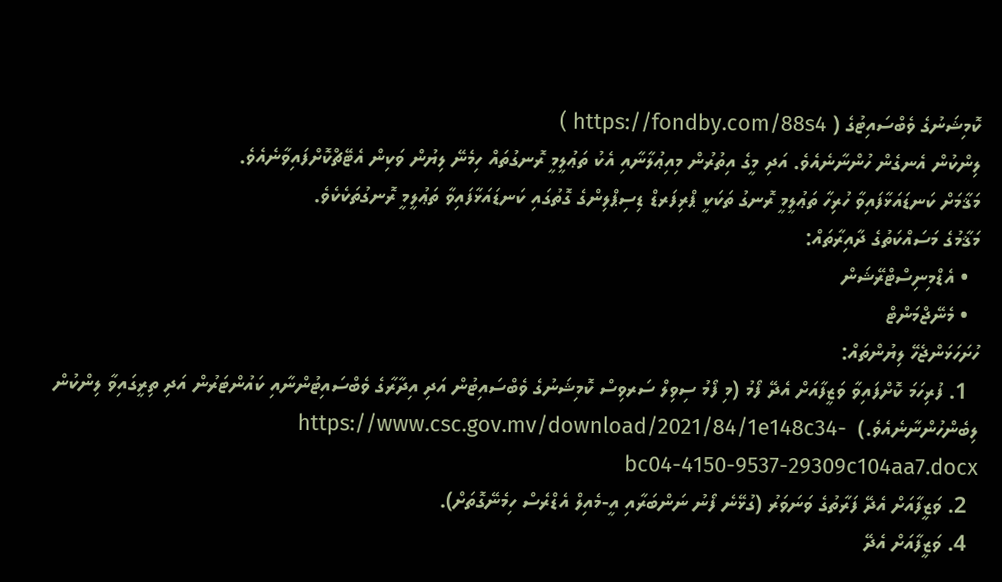ކޮމިޝަނުގެ ވެބްސައިޓުގެ ( https://fondby.com/88s4 )
ލިންކުން އެނގެން ހުންނާނެއެވެ. އަދި މީގެ އިތުރުން މިއިޢުލާނާއި އެކު ތަޢުލީމީ ރޮނގުތައް ހިމެނޭ ލިޔުން ވަކިން އެޓޭޗްކޮށްފައިވާނެއެވެ.
މަޤާމަށް ކަނޑައަޅާފައިވާ ހުރިހާ ތަޢުލީމީ ރޮނގު ތަކަކީ ޕްރިފަރޑް ޑިސިޕްލިންގެ ގޮތުގައި ކަނޑައަޅާފައިވާ ތަޢުލީމީ ރޮނގުތަކެކެވެ.
މަޤާމުގެ މަސައްކަތުގެ ދާއިރާތައް:
  • އެޑްމިނިސްޓްރޭޝަން
  • މެނޭޖްމަންޓް
ހުށަހަޅަންޖެހޭ ލިޔުންތައް:
  1. ފުރިހަމަ ކޮށްފައިވާ ވަޒީފާއަށް އެދޭ ފޯމު (މި ފޯމު ސިވިލް ސަރވިސް ކޮމިޝަނުގެ ވެބްސައިޓުން އަދި އިދާރާގެ ވެބްސައިޓުންނާއި ކައުންޓަރުން އަދި ތިރީގައިވާ ލިންކުން ލިބެންހުންނާނެއެވެ.)  https://www.csc.gov.mv/download/2021/84/1e148c34-bc04-4150-9537-29309c104aa7.docx
  2. ވަޒީފާއަށް އެދޭ ފަރާތުގެ ވަނަވަރު (ގުޅޭނެ ފޯނު ނަންބަރާއި އީ-މެއިލް އެޑްރެސް ހިމެނޭގޮތަށް).
  4. ވަޒީފާއަށް އެދޭ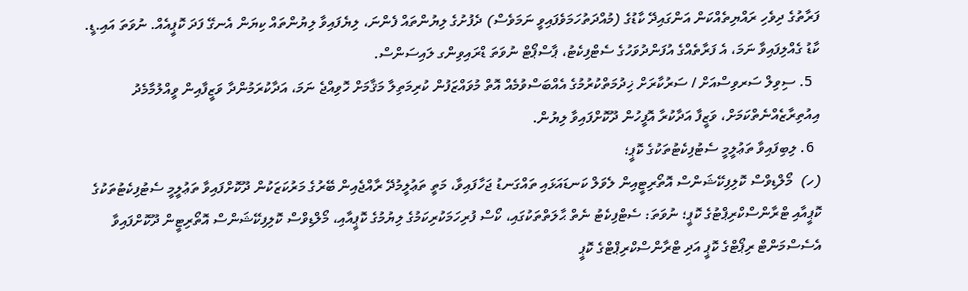ފަރާތުގެ ދިވެހި ރައްޔިތެއްކަން އަންގައިދޭ ކާޑުގެ (މުއްދަތުހަމަވެފައިވީ ނަމަވެސް) ދެފުށުގެ ލިޔުންތައް ފެންނަ، ލިޔެފައިވާ ލިޔުންތައް ކިޔަން އެނގޭ ފަދަ ކޮޕީއެއް. ނުވަތަ އައި.ޑީ. ކާޑު ގެއްލިފައިވާ ނަމަ، އެ ފަރާތެއްގެ އުފަންދުވަހުގެ ސެޓްފިކެޓު، ޕާސްޕޯޓް ނުވަތަ ޑްރައިވިންގ ލައިސަންސް.
  5. ސިވިލް ސަރވިސްއަށް / ސަރުކާރަށް ޚިދުމަތްކުރުމުގެ އެއްބަސްވުމެއް އޮތް މުވައްޒަފުން ކުރިމަތިލާ މަޤާމަށް ހޮވިއްޖެ ނަމަ، އަދާކުރަމުންދާ ވަޒީފާއިން ވީއްލުމާމެދު އިއުތިރާޒެއްނެތްކަމަށް، ވަޒީފާ އަދާކުރާ އޮފީހުން ދޫކޮށްފައިވާ ލިޔުން.
  6. ލިބިފައިވާ ތަޢުލީމީ ސެޓުފިކެޓުތަކުގެ ކޮޕީ؛
(ހ)  މޯލްޑިވްސް ކޮލިފިކޭޝަންސް އޮތޯރިޓީއިން ލެވަލް ކަނޑައަޅައި ތައްގަނޑު ޖަހާފައިވާ، މަތީ ތަޢުލީމުދޭ ރާއްޖެއިން ބޭރުގެ މަރުކަޒަކުން ދޫކޮށްފައިވާ ތަޢުލީމީ ސެޓުފިކެޓުތަކުގެ ކޮޕީއާއި ޓްރާންސްކްރިޕްޓުގެ ކޮޕީ؛ ނުވަތަ: ސެޓްފިކެޓު ނެތް ޙާލަތްތަކުގައި، ކޯސް ފުރިހަމަކުރިކަމުގެ ލިޔުމުގެ ކޮޕީއާއި، މޯލްޑިވްސް ކޮލިފިކޭޝަންސް އޮތޯރިޓީން ދޫކޮށްފައިވާ އެސެސްމަންޓް ރިޕޯޓްގެ ކޮޕީ އަދި ޓްރާންސްކްރިޕްޓްގެ ކޮޕީ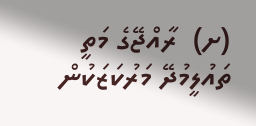(ށ)  ރާއްޖޭގެ މަތީ ތައުލީމުދޭ މަރުކަޒަކުން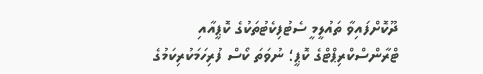ދޫކޮށްފައިވާ ތައުލީމީ ސެޓުފިކެޓުތަކުގެ ކޮޕީއާއި ޓްރާންސްކްރިޕްޓްގެ ކޮޕީ؛ ނުވަތަ ކޯސް ފުރިހަމަކުރިކަމުގެ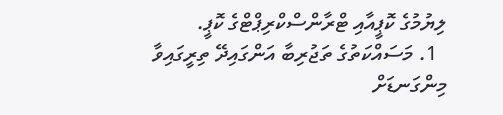ލިޔުމުގެ ކޮޕީއާއި ޓްރާންސްކްރިޕްޓްގެ ކޮޕީ.
  1. މަސައްކަތުގެ ތަޖުރިބާ އަންގައިދޭ ތިރީގައިވާ މިންގަނޑަށް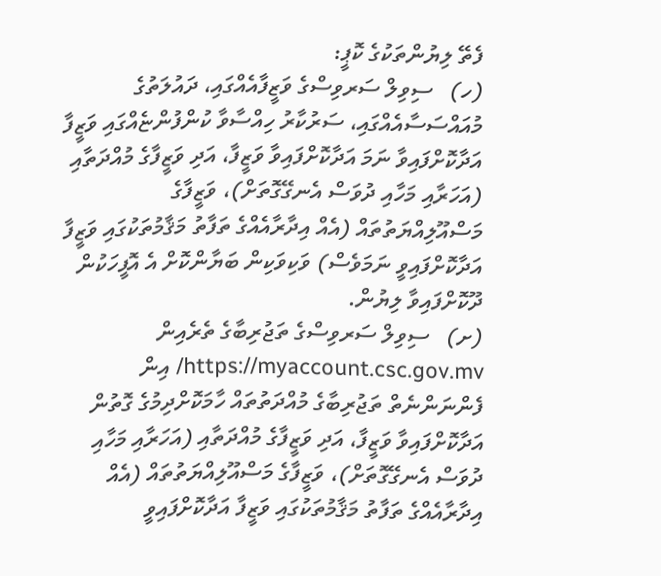ފެތޭ ލިޔުންތަކުގެ ކޮޕީ:
(ހ)   ސިވިލް ސަރވިސްގެ ވަޒީފާއެއްގައި، ދައުލަތުގެ މުއައްސަސާއެއްގައި، ސަރުކާރު ހިއްސާވާ ކުންފުންޏެއްގައި ވަޒީފާ އަދާކޮށްފައިވާ ނަމަ އަދާކޮށްފައިވާ ވަޒީފާ، އަދި ވަޒީފާގެ މުއްދަތާއި (އަހަރާއި މަހާއި ދުވަސް އެނގޭގޮތަށް)، ވަޒީފާގެ މަސްއޫލިއްޔަތުތައް (އެއް އިދާރާއެއްގެ ތަފާތު މަޤާމުތަކުގައި ވަޒީފާ އަދާކޮށްފައިވީ ނަމަވެސް) ވަކިވަކިން ބަޔާންކޮށް އެ އޮފީހަކުން ދޫކޮށްފައިވާ ލިޔުން.
(ށ)   ސިވިލް ސަރވިސްގެ ތަޖުރިބާގެ ތެރެއިން https://myaccount.csc.gov.mv/ އިން ފެންނަންނެތް ތަޖުރިބާގެ މުއްދަތުތައް ހާމަކޮށްދިމުގެ ގޮތުން އަދާކޮށްފައިވާ ވަޒީފާ، އަދި ވަޒީފާގެ މުއްދަތާއި (އަހަރާއި މަހާއި ދުވަސް އެނގޭގޮތަށް)، ވަޒީފާގެ މަސްއޫލިއްޔަތުތައް (އެއް އިދާރާއެއްގެ ތަފާތު މަޤާމުތަކުގައި ވަޒީފާ އަދާކޮށްފައިވީ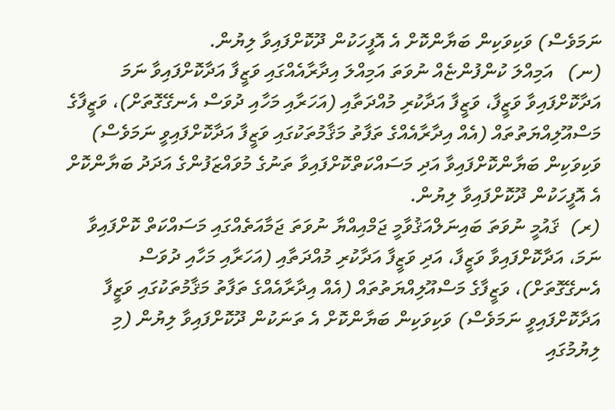ނަމަވެސް) ވަކިވަކިން ބަޔާންކޮށް އެ އޮފީހަކުން ދޫކޮށްފައިވާ ލިޔުން.
(ނ)   އަމިއްލަ ކުންފުންޏެއް ނުވަތަ އަމިއްލަ އިދާރާއެއްގައި ވަޒީފާ އަދާކޮށްފައިވާ ނަމަ އަދާކޮށްފައިވާ ވަޒީފާ، ވަޒީފާ އަދާކުރި މުއްދަތާއި (އަހަރާއި މަހާއި ދުވަސް އެނގޭގޮތަށް)، ވަޒީފާގެ މަސްއޫލިއްޔަތުތައް (އެއް އިދާރާއެއްގެ ތަފާތު މަޤާމުތަކުގައި ވަޒީފާ އަދާކޮށްފައިވީ ނަމަވެސް) ވަކިވަކިން ބަޔާންކޮށްފައިވާ އަދި މަސައްކަތްކޮށްފައިވާ ތަނުގެ މުވައްޒަފުންގެ އަދަދު ބަޔާންކޮށް އެ އޮފީހަކުން ދޫކޮށްފައިވާ ލިޔުން.
(ރ)  ޤައުމީ ނުވަތަ ބައިނަލްއަޤުވާމީ ޖަމްއިއްޔާ ނުވަތަ ޖަމާއަތެއްގައި މަސައްކަތް ކޮށްފައިވާ ނަމަ، އަދާކޮށްފައިވާ ވަޒީފާ، އަދި ވަޒީފާ އަދާކުރި މުއްދަތާއި (އަހަރާއި މަހާއި ދުވަސް އެނގޭގޮތަށް)، ވަޒީފާގެ މަސްއޫލިއްޔަތުތައް (އެއް އިދާރާއެއްގެ ތަފާތު މަޤާމުތަކުގައި ވަޒީފާ އަދާކޮށްފައިވީ ނަމަވެސް) ވަކިވަކިން ބަޔާންކޮށް އެ ތަނަކުން ދޫކޮށްފައިވާ ލިޔުން (މި ލިޔުމުގައި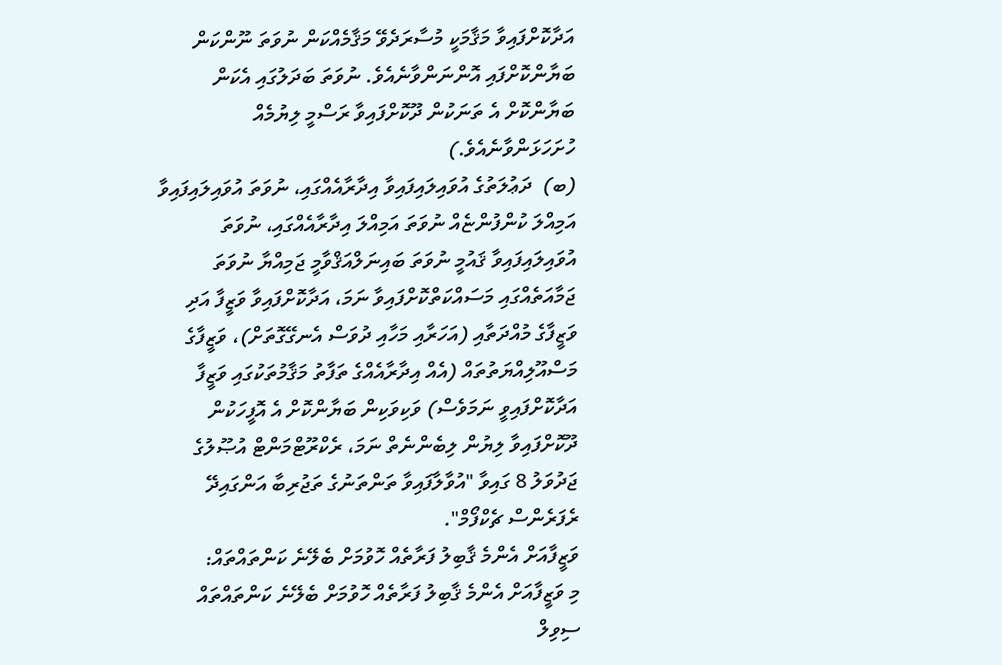އަދާކޮށްފައިވާ މަޤާމަކީ މުސާރަދެވޭ މަޤާމެއްކަން ނުވަތަ ނޫންކަން ބަޔާންކޮށްފައި އޮންނަންވާނެއެވެ. ނުވަތަ ބަދަލުގައި އެކަން ބަޔާންކޮށް އެ ތަނަކުން ދޫކޮށްފައިވާ ރަސްމީ ލިޔުމެއް ހުށަހަޅަންވާނެއެވެ.)
(ބ)  ދަޢުލަތުގެ އުވައިލައިފައިވާ އިދާރާއެއްގައި، ނުވަތަ އުވައިލައިފައިވާ އަމިއްލަ ކުންފުންޏެއް ނުވަތަ އަމިއްލަ އިދާރާއެއްގައި، ނުވަތަ އުވައިލައިފައިވާ ޤައުމީ ނުވަތަ ބައިނަލްއަޤްވާމީ ޖަމިއްޔާ ނުވަތަ ޖަމާއަތެއްގައި މަސައްކަތްކޮށްފައިވާ ނަމަ، އަދާކޮށްފައިވާ ވަޒީފާ އަދި ވަޒީފާގެ މުއްދަތާއި (އަހަރާއި މަހާއި ދުވަސް އެނގޭގޮތަށް)، ވަޒީފާގެ މަސްއޫލިއްޔަތުތައް (އެއް އިދާރާއެއްގެ ތަފާތު މަޤާމުތަކުގައި ވަޒީފާ އަދާކޮށްފައިވީ ނަމަވެސް) ވަކިވަކިން ބަޔާންކޮށް އެ އޮފީހަކުން ދޫކޮށްފައިވާ ލިޔުން ލިބެންނެތް ނަމަ، ރެކްރޫޓްމަންޓް އުޞޫލުގެ ޖަދުވަލު 8 ގައިވާ "އުވާލާފައިވާ ތަންތަނުގެ ތަޖުރިބާ އަންގައިދޭ ރެފަރެންސް ޗެކްފޯމް".
ވަޒީފާއަށް އެންމެ ޤާބިލު ފަރާތެއް ހޮވުމަށް ބެލޭނެ ކަންތައްތައް:
މި ވަޒީފާއަށް އެންމެ ޤާބިލު ފަރާތެއް ހޮވުމަށް ބެލޭނެ ކަންތައްތައް ސިވިލް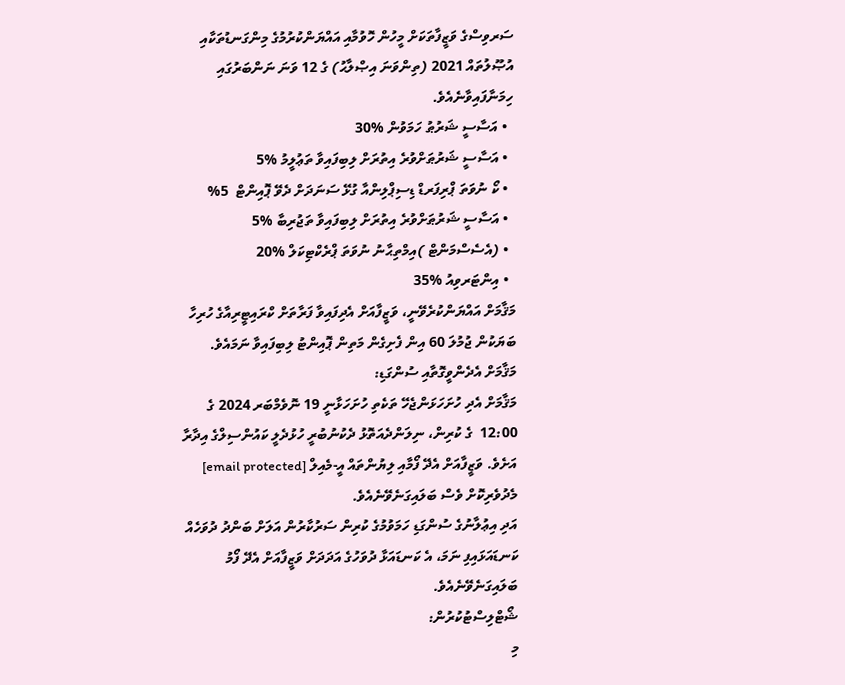ސަރވިސްގެ ވަޒީފާތަކަށް މީހުން ހޮވުމާއި އައްޔަންކުރުމުގެ މިންގަނޑުތަކާއި އުޞޫލުތައް 2021 (ތިންވަނަ އިޞްލާޙު) ގެ 12 ވަނަ ނަންބަރުގައި ހިމަނާފައިވާނެއެވެ.
  • އަސާސީ ޝަރުޠު ހަމަވުން %30
  • އަސާސީ ޝަރުޠަށްވުރެ އިތުރަށް ލިބިފައިވާ ތަޢުލީމު %5
  • ކޯ ނުވަތަ ޕްރިފަރޑް ޑިސިޕްލިންއާ ގުޅޭ ސަނަދަށް ދެވޭ ޕޮއިންޓް  5%
  • އަސާސީ ޝަރުޠަށްވުރެ އިތުރަށް ލިބިފައިވާ ތަޖުރިބާ %5
  • (އެސެސްމަންޓް )އިމްތިޙާނު ނުވަތަ ޕްރެކްޓިކަލް %20
  • އިންޓަރވިއު %35
މަޤާމަށް އައްޔަންކުރެވޭނީ، ވަޒީފާއަށް އެދިފައިވާ ފަރާތަށް ކްރައިޓީރިއާގެ ހުރިހާ ބަޔަކުން ޖުމުލަ 60 އިން ފެށިގެން މަތިން ޕޮއިންޓު ލިބިފައިވާ ނަމައެވެ.
މަޤާމަށް އެދެންވީގޮތާއި ސުންގަޑި:
މަޤާމަށް އެދި ހުށަހަޅަންޖެހޭ ތަކެތި ހުށަހަޅާނީ 19 ނޮވެމްބަރ 2024 ގެ 12:00  ގެ ކުރިން، ނިލަންދެއަތޮޅު ދެކުނުބުރީ ހުޅުދެލީ ކައުންސިލްގެ އިދާރާ އަށެވެ. ވަޒީފާއަށް އެދޭ ފޯމާއި ލިޔުންތައް އީ-މެއިލް [email protected] މެދުވެރިކޮށް ވެސް ބަލައިގަނެވޭނެއެވެ.
އަދި އިޢުލާނުގެ ސުންގަޑި ހަމަވުމުގެ ކުރިން ސަރުކާރުން އަލަށް ބަންދު ދުވަހެއް ކަނޑައަޅައިފި ނަމަ، އެ ކަނޑައަޅާ ދުވަހުގެ އަދަދަށް ވަޒީފާއަށް އެދޭ ފޯމު ބަލައިގަނެވޭނެއެވެ.
ޝޯޓްލިސްޓުކުރުން:
މި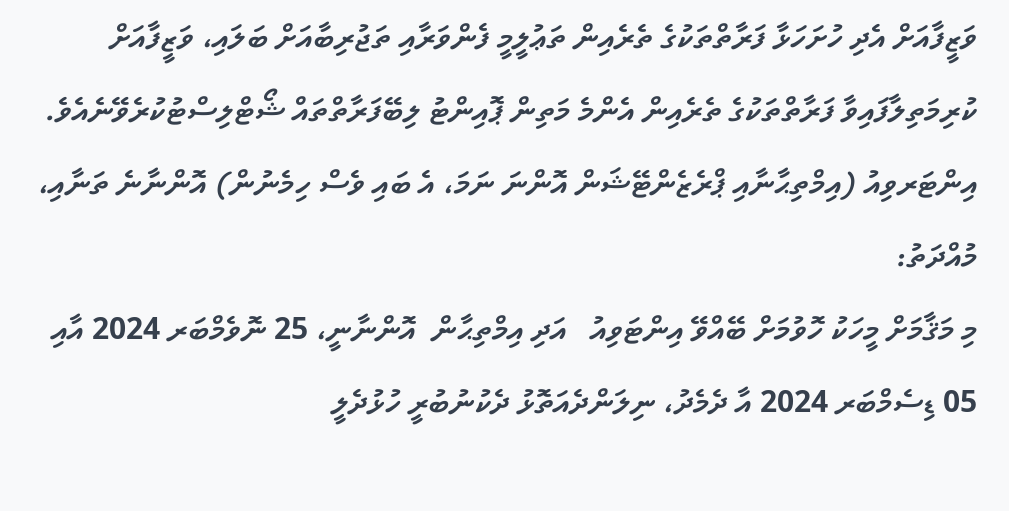ވަޒީފާއަށް އެދި ހުށަހަޅާ ފަރާތްތަކުގެ ތެރެއިން ތަޢުލީމީ ފެންވަރާއި ތަޖުރިބާއަށް ބަލައި، ވަޒީފާއަށް ކުރިމަތިލާފައިވާ ފަރާތްތަކުގެ ތެރެއިން އެންމެ މަތިން ޕޮއިންޓު ލިބޭފަރާތްތައް ޝޯޓްލިސްޓުކުރެވޭނެއެވެ.
އިންޓަރވިއު (އިމްތިޙާނާއި ޕްރެޒެންޓޭޝަން އޮންނަ ނަމަ، އެ ބައި ވެސް ހިމެނުން) އޮންނާނެ ތަނާއި، މުއްދަތު:
މި މަޤާމަށް މީހަކު ހޮވުމަށް ބޭއްވޭ އިންޓަވިއު   އަދި އިމްތިޙާން  އޮންނާނީ، 25 ނޮވެމްބަރ 2024 އާއި 05 ޑިސެމްބަރ 2024 އާ ދެމެދު، ނިލަންދެއަތޮޅު ދެކުނުބުރީ ހުޅުދެލީ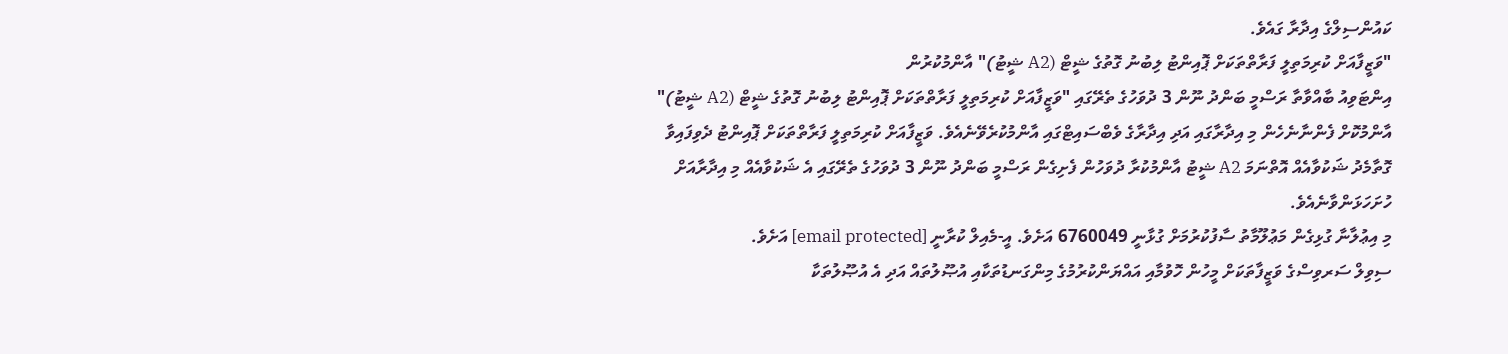ކައުންސިލްގެ އިދާރާ ގައެވެ.
"ވަޒީފާއަށް ކުރިމަތިލީ ފަރާތްތަކަށް ޕޮއިންޓު ލިބުނު ގޮތުގެ ޝީޓް (A2 ޝީޓު)" އާންމުކުރުން
އިންޓަވިއު ބާއްވާތާ ރަސްމީ ބަންދު ނޫން 3 ދުވަހުގެ ތެރޭގައި "ވަޒީފާއަށް ކުރިމަތިލީ ފަރާތްތަކަށް ޕޮއިންޓު ލިބުނު ގޮތުގެ ޝީޓް (A2 ޝީޓު)" އާންމުކޮށް ފެންނާނެހެން މި އިދާރާގައި އަދި އިދާރާގެ ވެބްސައިޓްގައި އާންމުކުރެވޭނެއެވެ. ވަޒީފާއަށް ކުރިމަތިލީ ފަރާތްތަކަށް ޕޮއިންޓު ދެވިފައިވާ ގޮތާމެދު ޝަކުވާއެއް އޮތްނަމަ A2 ޝީޓު އާންމުކުރާ ދުވަހުން ފެށިގެން ރަސްމީ ބަންދު ނޫން 3 ދުވަހުގެ ތެރޭގައި އެ ޝަކުވާއެއް މި އިދާރާއަށް ހުށަހަޅަންވާނެއެވެ.
މި އިޢުލާނާ ގުޅިގެން މަޢުލޫމާތު ސާފުކުރުމަށް ގުޅާނީ 6760049 އަށެވެ. އީ-މެއިލް ކުރާނީ [email protected] އަށެވެ.
ސިވިލް ސަރވިސްގެ ވަޒީފާތަކަށް މީހުން ހޮވުމާއި އައްޔަންކުރުމުގެ މިންގަނޑުތަކާއި އުޞޫލުތައް އަދި އެ އުޞޫލުތަކާ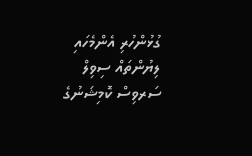ގުޅުންހުރި އެންމެހައި ލިޔުންތައް ސިވިލް ސަރވިސް ކޮމިޝަނުގެ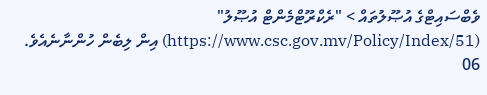ވެބްސައިޓްގެ އުޞޫލުތައް > "ރެކްރޫޓްމެންޓް އުޞޫލު" (https://www.csc.gov.mv/Policy/Index/51) އިން ލިބެން ހުންނާނެއެވެ.
06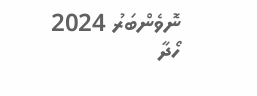ނޮވެންބަރު 2024
ހޯދާ